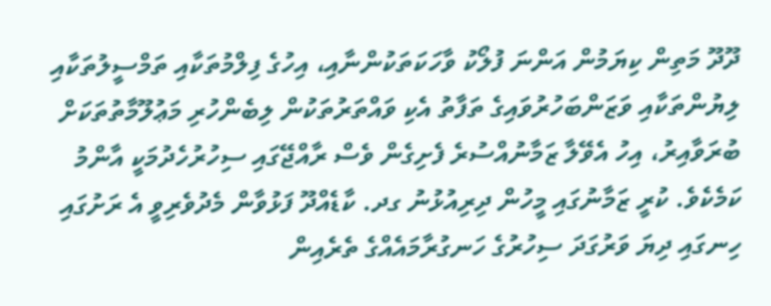ދޫދޫ މަތިން ކިޔަމުން އަންނަ ފުލޯކު ވާހަކަތަކުންނާއި، އިހުގެ ފިލްމުތަކާއި ތަމްސީލުތަކާއި ލިޔުންތަކާއި ވަޒަންބަހުރުވައިގެ ތަފާތު އެކި ވައްތަރުތަކުން ލިބެންހުރި މަޢުލޫމާތުތަކަށް ބުރަވާއިރު، އިހު އެވޭލާ ޒަމާނުއްސުރެ ފެށިގެން ވެސް ރާއްޖޭގައި ސިހުރުހެދުމަކީ އާންމު ކަމެކެވެ. ކުރީ ޒަމާނުގައި މީހުން ދިރިއުޅުނު ގދ. ކާޑެއްދޫ ފަޅުވާން މެދުވެރިވީ އެ ރަށުގައި ހިނގައި ދިޔަ ވަރުގަދަ ސިހުރުގެ ހަނގުރާމައެއްގެ ތެރެއިން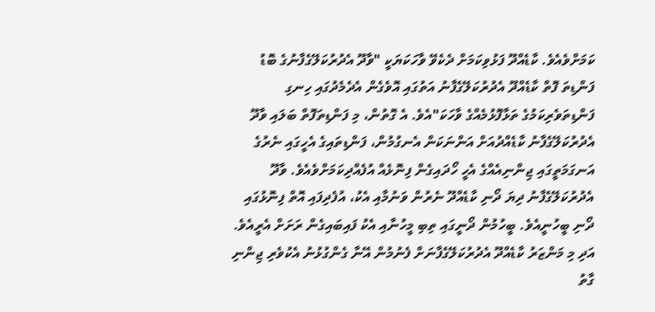ކަމަށްވެއެވެ. ކާޑެއްދޫ ފަޅުވިކަމަށް ދެކެވޭ ވާހަކަޔަކީ "ވާދޫ އެދުރުކަލޭގެފާނުގެ ބޮޑު ފަންޑިތަ ފޮތް ކާޑެއްދޫ އެދުރުކަލޭގެފާނު އަތުގައި އޮވެގެން އެދެމެދުގައި ހިނގި ފަންޑިތަވެރިކަމުގެ ތަޅާފޮޅުމެއްގެ ވާހަކަ"އެވެ. އެ ގޮތުން، މި ފަންޑިތަފޮތް ބަލައި ވާދޫ އެދުރުކަލޭގެފާނު ކާޑެއްދުއަށް އަންނަކަން އެނގުމުން، ފަންޑިތައިގެ އެހީގައި ނެރުގެ އަނގަމަތީގައި ޖިންނިއެއްގެ އެހީ ހޯދައިގެން ފިނޮޅެއް އުފެއްދިކަމަށްވެއެވެ. ވާދޫ އެދުރުކަލޭގެފާނު ދިޔަ ދޯނި ކާޑެއްދޫ ނެރުން ވަނުމާއި އެކު، އުފެދިފައި އޮތް ފިނޮޅުގައި ދޯނި ބީހުނީއެވެ. ބީހުމުން ދޯނީގައި ތިބި މީހުނާއި އެކު ފައިބައިގެން ރަށަށް އެރީއެވެ. އަދި މި މަންޒަރު ކާޑެއްދޫ އެދުރުކަލޭގެފާނަށް ފެނުމުން އޭނާ ގެންގުޅުނު އެކުވެރި ޖިންނި ގާތު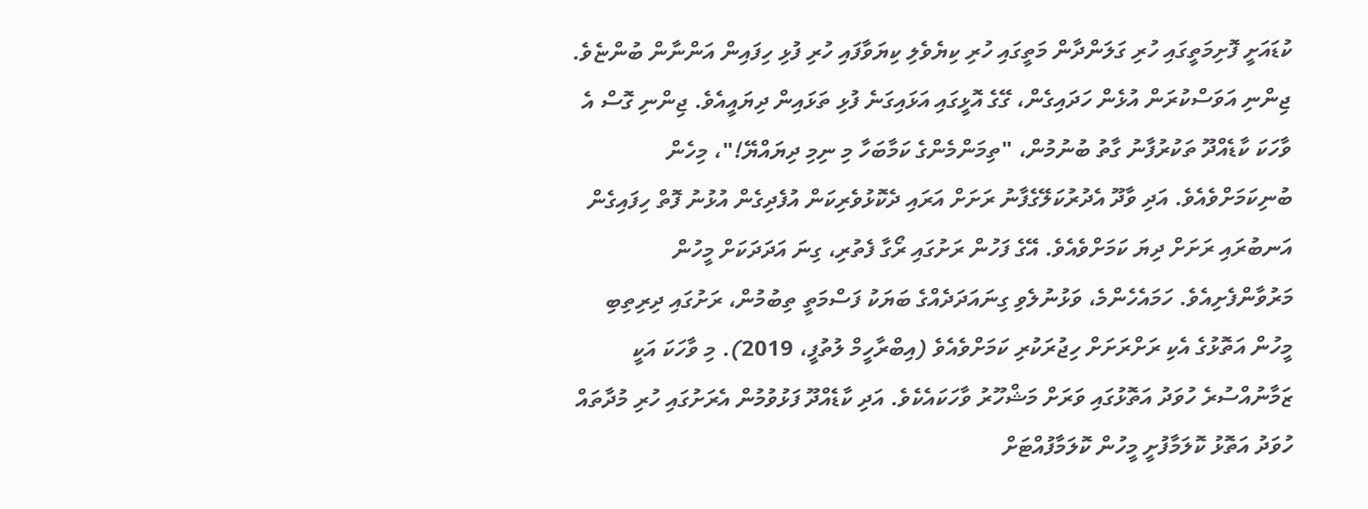ކުޑައަށީ ފޮށިމަތީގައި ހުރި ގަލަންދާން މަތީގައި ހުރި ކިޔެވެލި ކިޔަވާފައި ހުރި ފުޅި ހިފައިން އަންނާން ބުންޏެވެ. ޖިންނި އަވަސްކުރަން އުޅެން ހަދައިގެން، ގޭގެ އޮޅީގައި އަޅައިގަނެ ފުޅި ތަޅައިން ދިޔައީއެވެ. ޖިންނި ގޮސް އެ ވާހަކަ ކާޑެއްދޫ ތަކުރުފާނު ގާތު ބުނުމުން، "ތިމަންމެންގެ ކަމާބަހާ މި ނިމި ދިޔައްޔޭ!"، މިހެން ބުނިކަމަށްވެއެވެ. އަދި ވާދޫ އެދުރުކަލޭގެފާނު ރަށަށް އަރައި ދެކޮޅުވެރިކަން އުފެދިގެން އުޅުނު ފޮތް ހިފައިގެން އަނބުރައި ރަށަށް ދިޔަ ކަމަށްވެއެވެ. އޭގެ ފަހުން ރަށުގައި ރޯގާ ފެތުރި، ގިނަ އަދަދަކަށް މީހުން މަރުވާންފެށިއެވެ. ހަމައެހެންމެ، ވަޅުނުލެވި ގިނައަދަދެއްގެ ބަޔަކު ފަސްމަތީ ތިބުމުން، ރަށުގައި ދިރިތިބި މީހުން އަތޮޅުގެ އެކި ރަށްރަށަށް ހިޖުރަކުރި ކަމަށްވެއެވެ (އިބްރާހީމް ލުތުފީ، 2019). މި ވާހަކަ އަކީ ޒަމާނުއްސުރެ ހުވަދު އަތޮޅުގައި ވަރަށް މަޝްހޫރު ވާހަކައެކެވެ. އަދި ކާޑެއްދޫ ފަޅުވުމުން އެރަށުގައި ހުރި މުދާތައް ހުވަދު އަތޮޅު ކޮލަމާފުށީ މީހުން ކޮލަމާފުއްޓަށް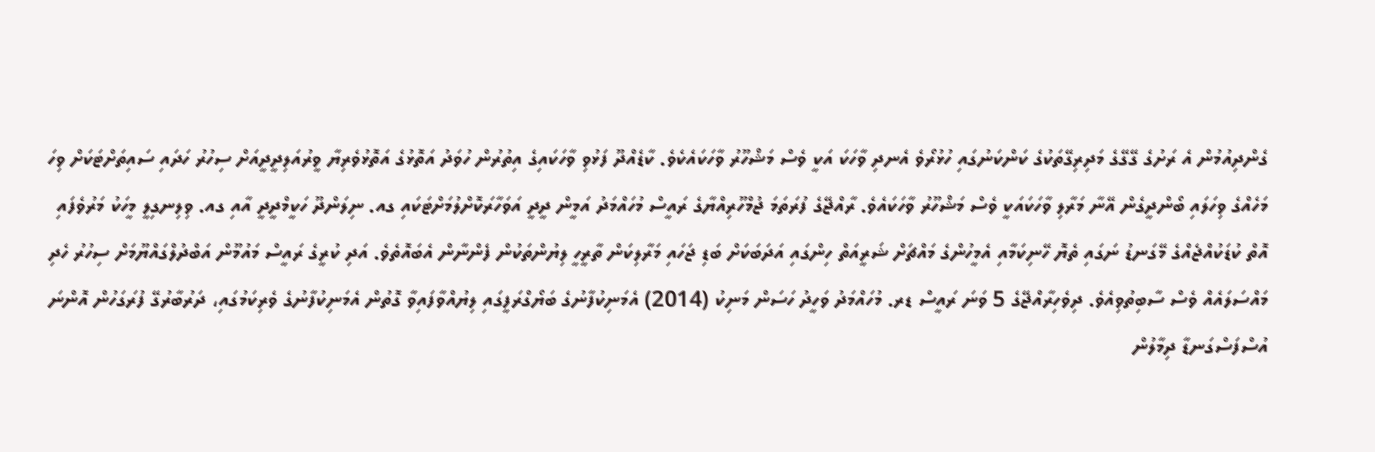ގެންދިއުމުން އެ ރަށުގެ ގޭގޭގެ މަދިރިގޭތަކުގެ ކަންކަނުގައި ހުޅުރޯވެ އެނދި ވާހަކަ އަކީ ވެސް މަޝްހޫރު ވާހަކައެކެވެ. ކާޑެއްދޫ ފަޅުވި ވާހަކައިގެ އިތުރުން ހުވަދު އަތޮޅުގެ އަތޮޅުވެރިޔާ ވީރުއަލިދީދީއަށް ސިހުރު ހަދައި ސައިތަށްޓަކަށް ވިހަ މަހެއްގެ ވިހަލައި ބޯންދީގެން އޭނާ މަރާލި ވާހަކައަކީ ވެސް މަޝްހޫރު ވާހަކައެވެ. ރާއްޖޭގެ ފުރަތަމަ ޖުމްހޫރިއްޔާގެ ރައީސް މުހައްމަދު އަމީން ދީދީ އަވަހާރަކޮށްލުމަށްޓަކައި ގއ. ނިލަންދޫ ހަކީމްދީދީ އާއި ގއ. ވިލިނގިލީ މީހަކު މަރުވެފައި އޮތް ކުޑަކުއްޖެއްގެ މޭގަނޑު ނަގައި ތެޔޮ ހޭނިކަމާއި އެމީހުންގެ މައްޗަށް ޝަރީއަތް ހިންގައި އަދަބަކަށް ބަޑި ޖަހައި މަރާލިކަން ތާރީހީ ލިޔުންތަކުން ފެންނާން އެބައޮތެވެ. އަދި ކުރީގެ ރައީސް މައުމޫން އަބްދުލްގައްޔޫމަށް ސިހުރު ހެދި މައްސަލައެއް ވެސް ސާބިތުވިއެވެ. ދިވެހިރާއްޖޭގެ 5 ވަނަ ރައީސް ޑރ. މުހައްމަދު ވަހީދު ހަސަން މަނިކު (2014) އެމަނިކުފާނުގެ ބަޔޯގްރަފީގައި ލިޔުއްވާފައިވާ ގޮތުން އެމަނިކުފާނުގެ ވެރިކަމުގައި، ދަރުބާރުގޭ ފުރަގަހުން އޮންނަ އުސްފަސްގަނޑާ ދިމާލުން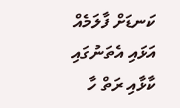ކަނޑަށް ފާލަމެއް އަޅައި އެތަނުގައި ކާޅާއި ރަތް ހާ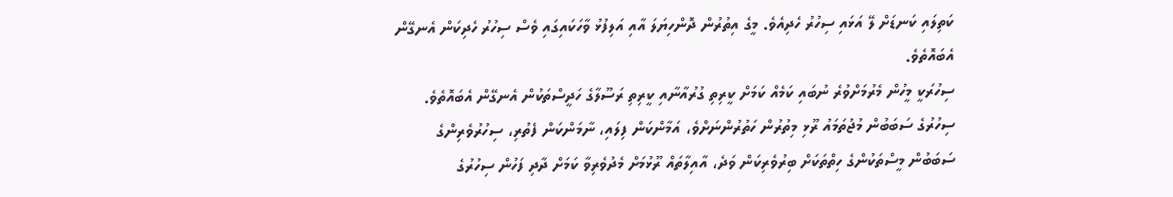ކަތިލައި ކަނޑަށް ލޭ އަޅައި ސިހުރު ހެދިއެވެ. މީގެ އިތުރުން ދޮންހިޔަލަ އާއި އަލިފުޅު ވާހަކައިގައި ވެސް ސިހުރު ހެދިކަން އެނގޭން އެބައޮތެވެ.
ސިހުރަކީ މީހުން މެރުމަށްވުރެ ނުބައި ކަމެއް ކަމަށް ކީރިތި ގުރުއާނާއި ކީރިތި ރަސޫލާގެ ހަދީސްތަކުން އެނގޭން އެބައޮތެވެ. ސިހުރުގެ ސަބަބުން މުޖުތަމައު ރޫޅި މިތުރުން ހަތުރުންނަށްވެ، އަމާންކަން ފިލައި، ނާމަންކަން ފެތުރި، ސިހުރުވެރިންގެ ސަބަބުން މީސްތަކުންގެ ހިތްތަކަށް ބިރުވެރިކަން ވަދެ، އާއިލާތައް ރޫޅުމަށް މެދުވެރިވާ ކަމަށް ދާދި ފަހުން ސިހުރުގެ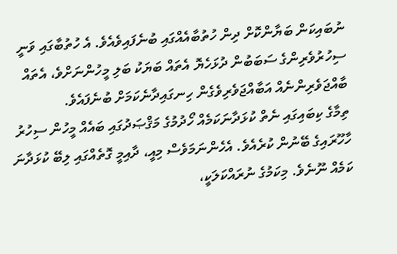ނުބައިކަން ބަޔާންކޮށް ދިން ހުތުބާއެއްގައި ބުނެފައިވެއެވެ. އެ ހުތުބާގައި ވަނީ ސިހުރުވެރިންގެ ސަބަބުން ދުޅަހެޔޮ އެތައް ބަޔަކު ބަލި މީހުންނަށްވެ، އެތައް ބާއްޖަވެރިންނެއް އަބާއްޖަވެރިވެގެން ހިނގައިދާނެކަމަށް ބުނެފައެވެ.
ތިމާގެ ކިބައިގައި ނެތް ކުޅަދާނަކަމެއް ހޯދުމުގެ މަޤްޞަދުގައި ބައެއް މީހުން ސިހުރު ހާހޫރައިގެ ބޭނުން ކުރެއެވެ. އެހެންނަމަވެސް މިއީ، ދާއިމީ ގޮތެއްގައި ލިބޭ ކުޅަދާނަ ކަމެއް ނޫނެވެ. މިކަމުގެ ނުރައްކަލަކީ،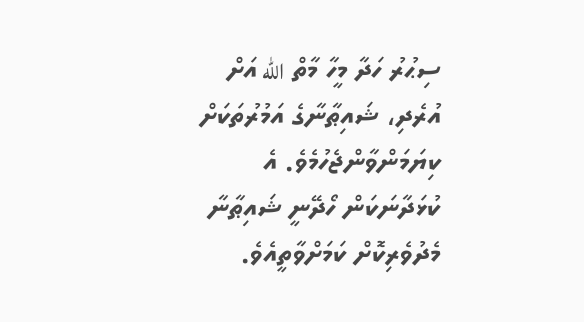ސިޙުރު ހަދާ މީހާ މާތް الله އަށް އުރެދި، ޝައިޠާނާގެ އަމުރުތަކަށް ކިޔަމަންވާންޖެހުމެވެ. އެ ކުޅަދާނަކަން ހޯދޭނީ ޝައިޠާނާ މެދުވެރިކޮށް ކަމަށްވާތީއެވެ.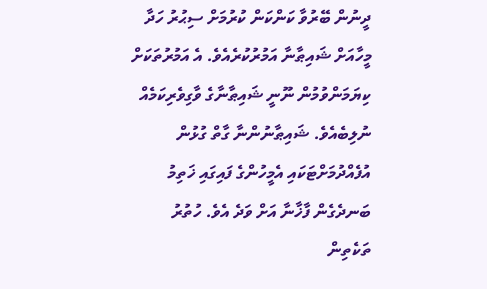ދީނުން ބޭރުވާ ކަންކަން ކުރުމަށް ސިޙުރު ހަދާ މީހާއަށް ޝައިޠާނާ އަމުރުކުރެއެވެ. އެ އަމުރުތަކަށް ކިޔަމަންވުމުން ނޫނީ ޝައިޠާނާގެ ވާގިވެރިކަމެއް ނުލިބެއެވެ. ޝައިޠާނުންނާ ގާތް ގުޅުން އުފެއްދުމަށްޓަކައި އެމީހުންގެ ފައިގައި ޚަތިމު ބަނދެގެން ފާޚާނާ އަށް ވަދެ އެވެ. ހުތުރު ތަކެތިން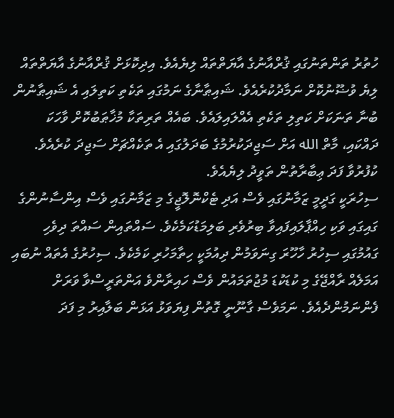ހުތުރު ތަންތަނުގައި ޤުރްއާނުގެ އާޔަތްތައް ލިޔެއެވެ. އިދިކޮޅަށް ޤުރްއާނުގެ އާޔަތްތައް ލިޔެ ވުޟޫނުކޮށް ނަމާދުކުރެއެވެ. ޝައިޠާނާގެ ނަމުގައި ތަކެތި ކަތިލައި އެ ޝައިޠާނުން ބުނާ ތަނަކަށް ކަތިލި ތަކެތި އެއްލައިލައެވެ. ބައެއް ތަރިތަކާ މުޚާޠަބުކޮށް ވާހަކަ ދައްކައި، މާތް الله އަށް ސަޖިދަކުރުމުގެ ބަދަލުގައި އެ ތަކެއްޗަށް ސަޖިދަ ކުރެއެވެ. ކުފުރުވާ ފަދަ ޢިބާރާތުން ތަވީދު ލިޔެއެވެ.
ސިހުރަކީ ގަދީމީ ޒަމާނުގައި ވެސް އަދި ޓެކްނޮލޮޖީގެ މި ޒަމާނުގައި ވެސް އިންސާނުންގެ ގައިގައި ވަކި ހިއްޕާލައިފައިވާ ބިރުވެރި ބަލިމަޑުކަމެކެވެ. ސައްތައިން ސައްތަ ދިވެހި ގައުމުގައި ސިހުރު ހާހޫރަ ގިނަވަމުން ދިއުމަކީ ހިތާމަހުރި ކަމެކެވެ. ސިހުރުގެ އެތައް ނުބައި އަމަލެއް ރާއްޖޭގެ މި ކުޑަކުޑަ މުޖުތަމައުން ވެސް ހައިރާންވެ އަންތަރީސްވާ ވަރަށް ފެންނަމުންދެއެވެ. ނަމަވެސް ގާނޫނީ ގޮތުން ފިޔަވަޅު އަޅަން ބަލާއިރު މި ފަދަ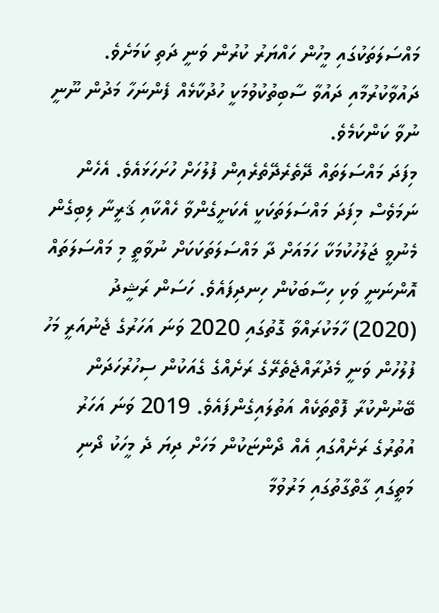މައްސަލަތަކުގައި މީހުން ހައްޔަރު ކުރުން ވަނީ ދަތި ކަމަށެވެ. ދައުވާކުރުމާއި ދައުވާ ސާބިތުކުވުމަކީ ހުދުކާޅެއް ފެންނަހާ މަދުން ނޫނީ ނުވާ ކަންކަމެވެ.
މިފަދަ މައްސަލަތައް ދޭތެރެދޭތެރެއިން ފުލުހަށް ހުށަހަޅައެވެ. އެހެން ނަމަވެސް މިފަދަ މައްސަލަތަކަކީ އެކަށީގެންވާ ހެއްކާއި ޤަރީނާ ލިބިގެން މެނުވީ ޖަލުހުކުމަކާ ހަމައަށް ދާ މައްސަލަތަކަކަށް ނުވާތީ މި މައްސަލަތައް އޮންނަނީ ވަކި ހިސާބަކުން ހިނދިފައެވެ. ހަސަން ރަޝީދު (2020) ހާމަކުރައްވާ ގޮތުގައި 2020 ވަނަ އަހަރުގެ ޖެނުއަރީ މަހު ފުލުހުން ވަނީ މެދުރާއްޖެތެރޭގެ ރަށެއްގެ ގެއަކުން ސިހުރުހަދަން ބޭނުންކުރާ ފޮތްތަކެއް އަތުލައިގެންފައެވެ. 2019 ވަނަ އަހަރު އުތުރުގެ ރަށެއްގައި އެއް ދޯންޏަކުން މަހަށް ދިޔަ ދެ މީހަކު ދޯނި މަތީގައި ގާތްގާތުގައި މަރުވުމާ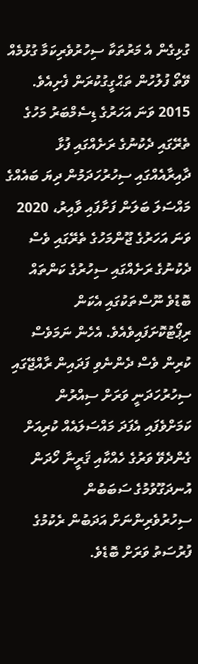ގުޅިގެން އެ މަރުތަކާ ސިހުރުވެރިކަމާ ގުޅުމެއް ވޭތޯ ފުލުހުން ތަޙްގީގުކުރަން ފެށިއެވެ. 2015 ވަނަ އަހަރުގެ ޑިސެމްބަރު މަހުގެ ތެރޭގައި ދެކުނުގެ ރަށެއްގައި ފުޅާ ދާއިރާއެއްގައި ސިހުރުހަދަމުން ދިޔަ ބައެއްގެ މައްސަލަ ބަލަން ފަށާފައި ވާއިރު، 2020 ވަނަ އަހަރުގެ ޖޫންމަހުގެ ތެރޭގައި ވެސް ދެކުނުގެ ރަށެއްގައި ސިހުރުގެ ކަންތައް ބޮޑުވެ ނޫސްތަކުގައި އެކަން ރިޕޯޓުކޮށަފައިވެއެވެ. އެހެން ނަމަވެސް ކުރިން ވެސް ދެންނެވި ފަދައިން ރާއްޖޭގައި ސިހުރުހަދަނީ ވަރަށް ސިއްރުން ކަމަށްވެފައި އެފަދަ މައްސަލައެއް ކުރިއަށް ގެންދެވޭ ވަރުގެ ހެއްކާއި ޤަރީނާ ހޯދަން އުނދަގޫވުމުގެ ސަބަބުން ސިހުރުވެރިންނަށް އަދަބުން ރެކުމުގެ ފުރުސަތު ވަރަށް ބޮޑެވެ.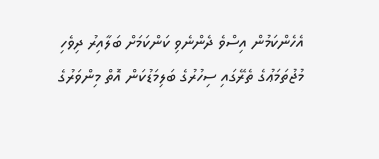އެހެންކަމުން އިސްވެ ދެންނެވި ކަންކަމަށް ބަލާއިރު ދިވެހި މުޖުތަމަޢުގެ ތެރޭގައި ސިހުރުގެ ބަލިމަޑުކަން އޮތް މިންވަރުގެ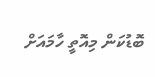ބޮޑުކަން މިއޮތީ ހާމައަށް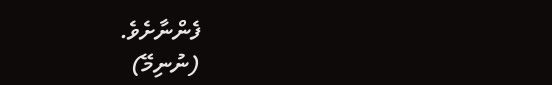ފެންނާށެވެ.
(ނުނިމޭ)